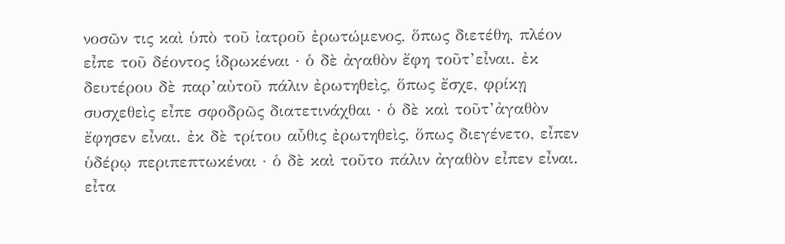νοσῶν τις καὶ ὑπὸ τοῦ ἰατροῦ ἐρωτώμενος, ὅπως διετέθη, πλέον εἶπε τοῦ δέοντος ἱδρωκέναι · ὁ δὲ ἀγαθὸν ἔφη τοῦτ’εἶναι. ἐκ δευτέρου δὲ παρ’αὐτοῦ πάλιν ἐρωτηθεὶς, ὅπως ἔσχε, φρίκῃ συσχεθεὶς εἶπε σφοδρῶς διατετινάχθαι · ὁ δὲ καὶ τοῦτ’ἀγαθὸν ἔφησεν εἶναι. ἐκ δὲ τρίτου αὖθις ἐρωτηθεὶς, ὅπως διεγένετο, εἶπεν ὑδέρῳ περιπεπτωκέναι · ὁ δὲ καὶ τοῦτο πάλιν ἀγαθὸν εἶπεν εἶναι. εἶτα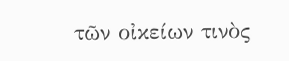τῶν οἰκείων τινὸς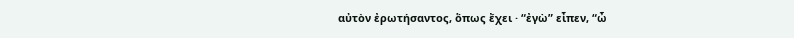αὐτὸν ἐρωτήσαντος, ὅπως ἔχει · “ἐγὼ” εἶπεν, “ὦ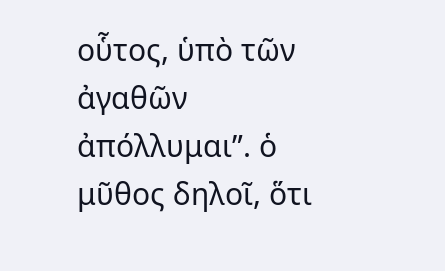οὗτος, ὑπὸ τῶν ἀγαθῶν ἀπόλλυμαι”. ὁ μῦθος δηλοῖ, ὅτι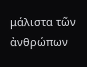μάλιστα τῶν ἀνθρώπων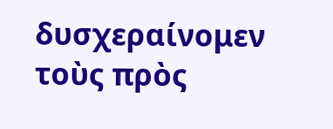δυσχεραίνομεν τοὺς πρὸς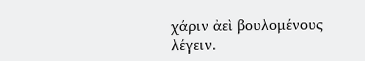χάριν ἀεὶ βουλομένους λέγειν.